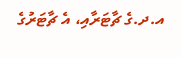އ.ދ.ގެ ޗާޓަރާއި، އެ ޗާޓަރުގެ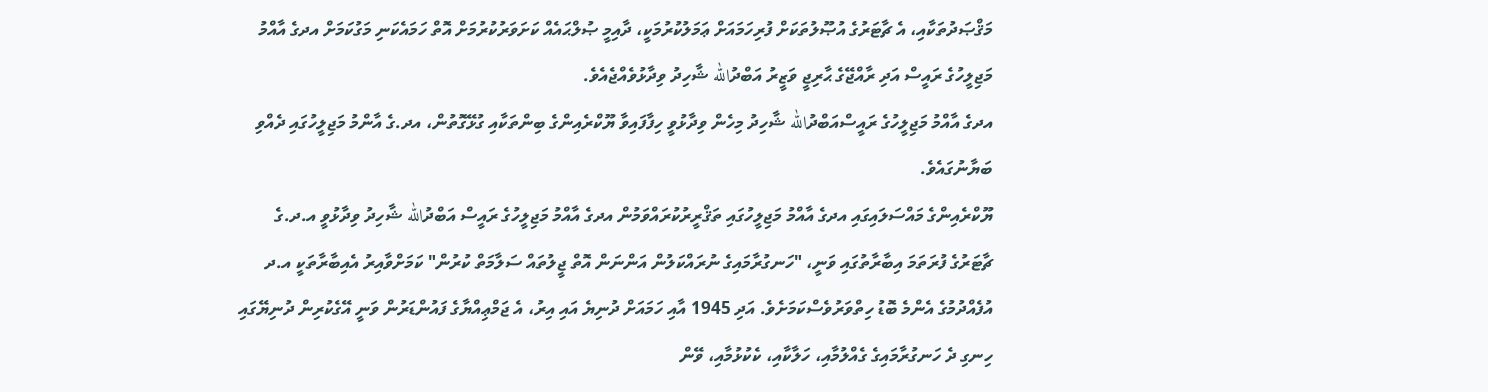މަޤްޞަދުތަކާއި، އެ ޗާޓަރުގެ އުޞޫލުތަކަށް ފުރިހަމައަށް ޢަމަލުކުރުމަކީ، ދާއިމީ ޞުލްޙައެއް ކަށަވަރުކުރުމަށް އޮތް ހަމައެކަނި މަގުކަމަށް އދގެ އާއްމު މަޖިލީހުގެ ރައީސް އަދި ރާއްޖޭގެ ޙާރިޖީ ވަޒީރު އަބްދުالله ޝާހިދު ވިދާޅުވެއްޖެއެވެ.
އދގެ އާއްމު މަޖިލީހުގެ ރައީސްއަބްދުالله ޝާހިދު މިހެން ވިދާޅުވީ ހިފާފައިވާ ޔޫކްރެއިންގެ ބިންތަކާއި ގުޅޭގޮތުން، އދ.ގެ އާންމު މަޖިލީހުގައި ދެއްވި ބަޔާނުގައެވެ.
ޔޫކްރެއިންގެ މައްސަލައިގައި އދގެ އާއްމު މަޖިލީހުގައި ތަޤްރީރުކުރައްވަމުން އދގެ އާއްމު މަޖިލީހުގެ ރައީސް އަބްދުالله ޝާހިދު ވިދާޅުވީ އ.ދ.ގެ ޗާޓަރުގެ ފުރަތަމަ އިބާރާތުގައި ވަނީ، "ހަނގުރާމައިގެ ނުރައްކަލުން އަންނަން އޮތް ޖީލުތައް ސަލާމަތް ކުރުން" ކަމަށްވާއިރު އެއިބާރާތަކީ އ.ދ އުފެއްދުމުގެ އެންމެ ބޮޑު ހިތްވަރުވެސްކަމަށެވެ. އަދި 1945 އާއި ހަމައަށް ދުނިޔެ އައި އިރު، އެ ޖަމްޢިއްޔާގެ ފައުންޑަރުން ވަނީ އޭގެކުރިން ދުނިޔޭގައި ހިނގި ދެ ހަނގުރާމައިގެ ގެއްލުމާއި، ހަލާކާއި، ކެކުޅުމާއި، ވޭން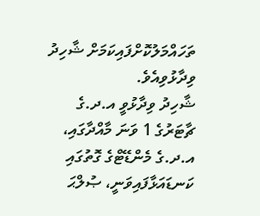ތަހައްމަލުކޮށްފައިކަމަށް ޝާހިދު ވިދާޅުވިއެވެ.
ޝާހިދު ވިދާޅުވީ އ.ދ.ގެ ޗާޓަރުގެ 1 ވަނަ މާއްދާގައި، އ.ދ.ގެ މެންޑޭޓްގެ ގޮތުގައި ކަނޑައަޅާފައިވަނީ، ޞުލްޙަ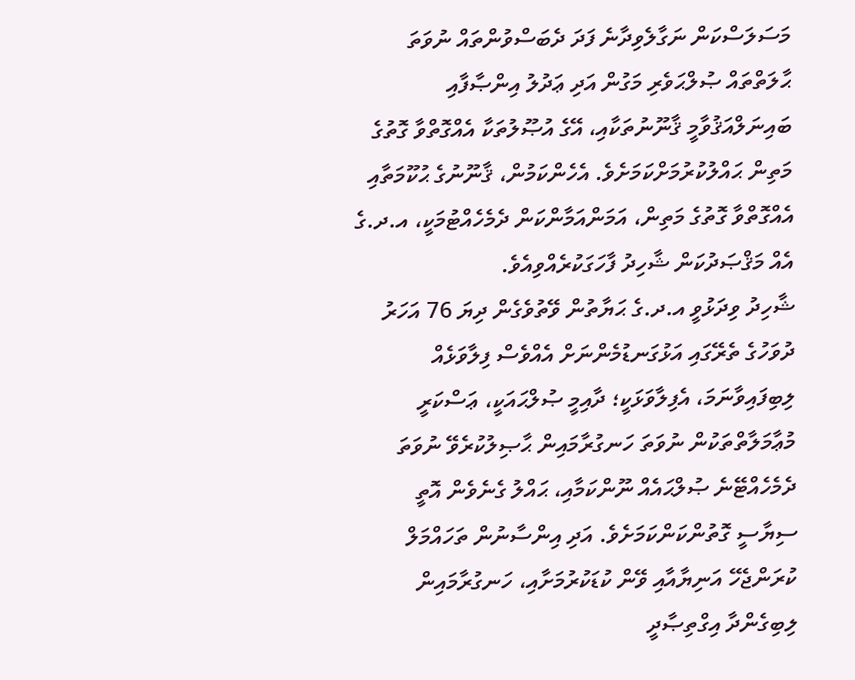މަސަލަސްކަން ނަގާލެވިދާނެ ފަދަ ދެބަސްވުންތައް ނުވަތަ ޙާލަތްތައް ޞުލްޙަވެރި މަގުން އަދި ޢަދުލު އިންޞާފާއި ބައިނަލްއަޤުވާމީ ޤާނޫނުތަކާއި، އޭގެ އުޞޫލުތަކާ އެއްގޮތްވާ ގޮތުގެ މަތިން ޙައްލުކުރުމަށްކަމަށެވެ. އެހެންކަމުން، ޤާނޫނުގެ ޙުކޫމަތާއި އެއްގޮތްވާ ގޮތުގެ މަތިން، އަމަންއަމާންކަން ދެމެހެއްޓުމަކީ، އ.ދ.ގެ އެއް މަޤްޞަދުކަން ޝާހިދު ފާހަގަކުރެއްވިއެވެ.
ޝާހިދު ވިދަޅުވީ އ.ދ.ގެ ޙަޔާތުން ވޭތުވެގެން ދިޔަ 76 އަހަރު ދުވަހުގެ ތެރޭގައި އަޅުގަނޑުމެންނަށް އެއްވެސް ފިލާވަޅެއް ލިބިފައިވާނަމަ، އެފިލާވަޅަކީ؛ ދާއިމީ ޞުލްޙައަކީ، ޢަސްކަރީ މުޢާމަލާތްތަކުން ނުވަތަ ހަނގުރާމައިން ޙާޞިލުކުރެވޭ ނުވަތަ ދެމެހެއްޓޭނެ ޞުލްޙައެއް ނޫންކަމާއި، ޙައްލު ގެނެވެން އޮތީ ސިޔާސީ ގޮތުންކަންކަމަށެވެ. އަދި އިންސާނުން ތަހައްމަލް ކުރަންޖެހޭ އަނިޔާއާއި ވޭން ކުޑަކުރުމަށާއި، ހަނގުރާމައިން ލިބިގެންދާ އިގްތިޞާދީ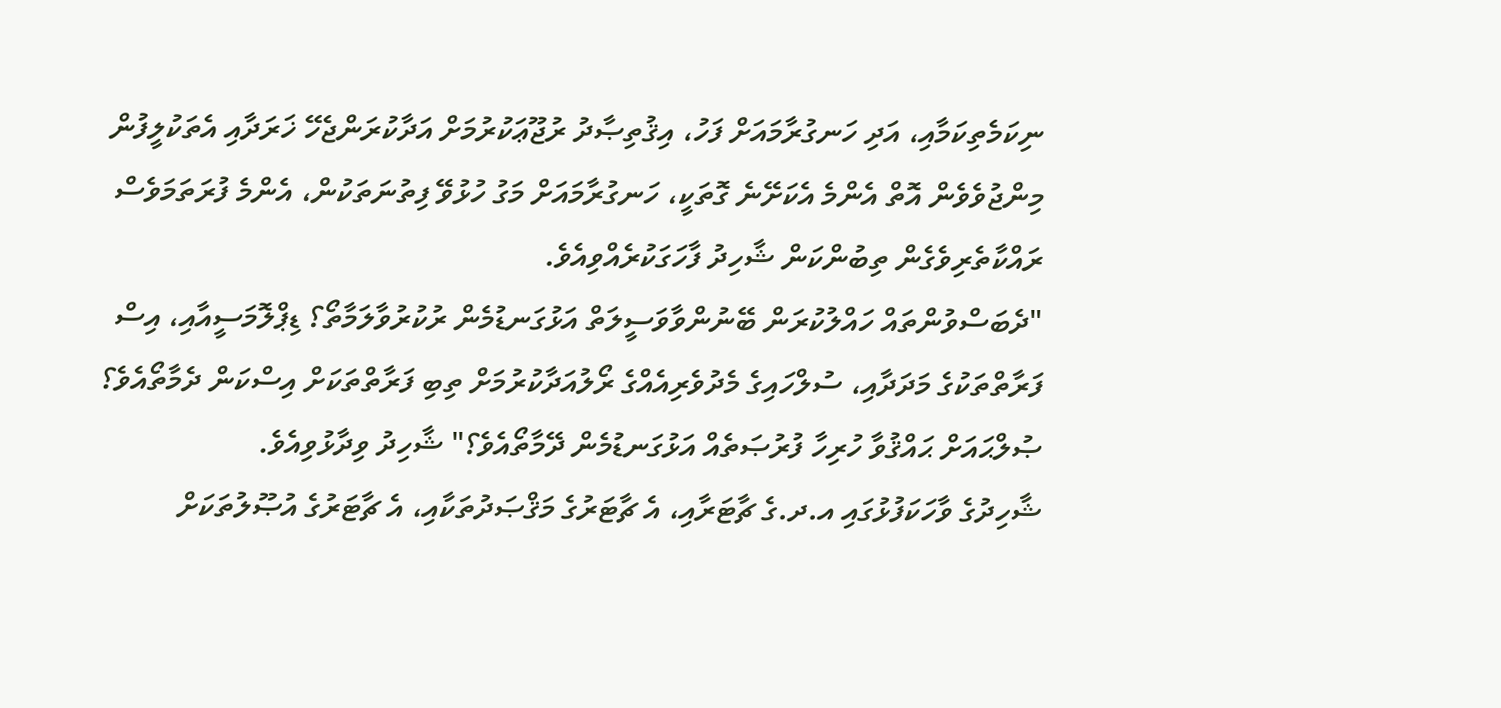ނިކަމެތިކަމާއި، އަދި ހަނގުރާމައަށް ފަހު، އިޤުތިޞާދު ރުޖޫޢަކުރުމަށް އަދާކުރަންޖެހޭ ޚަރަދާއި އެތަކުލީފުން މިންޖުވެވެން އޮތް އެންމެ އެކަށޭނެ ގޮތަކީ، ހަނގުރާމައަށް މަގު ހުޅުވޭ ފިތުނަތަކުން، އެންމެ ފުރަތަމަވެސް ރައްކާތެރިވެގެން ތިބުންކަން ޝާހިދު ފާހަގަކުރެއްވިއެވެ.
"ދެބަސްވުންތައް ހައްލުކުރަން ބޭނުންވާވަސީލަތް އަޅުގަނޑުމެން ރުކުރުވާލަމާތޯ؟ ޑިޕްލޮމަސީއާއި، އިސް ފަރާތްތަކުގެ މަދަދާއި، ސުލްހައިގެ މެދުވެރިއެއްގެ ރޯލުއަދާކުރުމަށް ތިބި ފަރާތްތަކަށް އިސްކަން ދެމާތޯއެވެ؟ ޞުލްޙައަށް ޙައްޤުވާ ހުރިހާ ފުރުޞަތެއް އަޅުގަނޑުމެން ދޭމާތޯއެވެ؟" ޝާހިދު ވިދާޅުވިއެވެ.
ޝާހިދުގެ ވާހަކަފުޅުގައި އ.ދ.ގެ ޗާޓަރާއި، އެ ޗާޓަރުގެ މަޤްޞަދުތަކާއި، އެ ޗާޓަރުގެ އުޞޫލުތަކަށް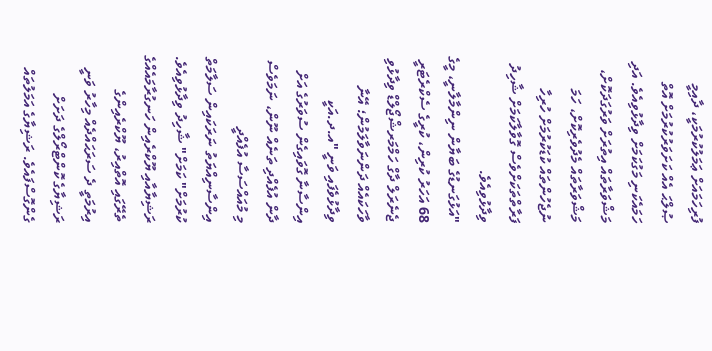ފުރިހަމައަށް ޢަމަލުކުރުމަކީ، ދާއިމީ ޞުލްޙަ އެއް ކަށަވަރުކުރުމަށް އޮތް ހަމައެކަނި މަގުކަމަށް ވިދާޅުވިއެވެ. އަދި މަޝްވަރާތައް އިތުރަށް ވަރުގަދަކޮށް، މަޝްވަރާތައް މެދުވެރިކޮށް، ހަމަ ނުޖެހުންތައް ކުޑަކުރުމަށް ހުރިހާ ފަރާތްތަކަށްވެސް ގޮވާލާކަމަށް ޝާހިދު ވިދާޅުވިއެވެ.
"އަޅުގަނޑުގެ ބަޔާން ނިންމާލާނީ، މީގެ 68 އަހަރު ކުރިން، ކުރީގެ ސެކްރެޓަރީ ޖެނެރަލް ދާގް ހަމްމަރޝްޖޯލްޑް ވިދާޅުވި ވާހަކައެއް ދަންނަވާލަމުން؛ އޭނާ ވިދާޅުވެފައި ވަނީ "އ.ދ.އަކީ އިންސާނާ ގޮވައިގެން ސުވަރުގެ އަށް ދާން އުފެއްދި ތަނެއް ނޫން، ނަމަވެސް މި މުއައްސަސާ އުފެއްދީ އިންސާނިއްޔަތު ނަރަކައިން ސަލާމަތް ކުރުމަށް" ކަމަށް" ޝާހިދު ވިދާޅުވިއެވެ.
ރަޝިޔާއާއި ޔޫކްރެއިން ހަނގުރާމައެއްގެ ތެރޭގައި އޮތްއިރު، ޔޫކްރެއިންގެ އިރުމަތީ ދެ ސަރަޙައްދެއް މިހާރު ވަނީ ރަޝިޔާގެ ކޮންޓްރޯލްގެ ދަށަށް ގެންގޮސްފައެވެ. ރަޝިޔާގެ އަމަލުތައް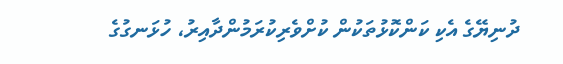ދުނިޔޭގެ އެކި ކަންކޮޅުތަކުން ކުށްވެރިކުރަމުންދާއިރު، ހުޅަނގުގެ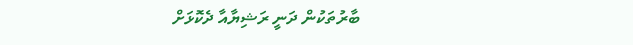ބާރުތަކުން ދަނީ ރަޝިޔާއާ ދެކޮޅަށް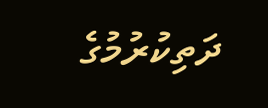ދަތިކުރުމުގެ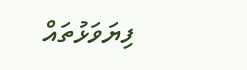ފިޔަވަޅުތައް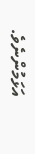އަޅަމުންނެވެ.